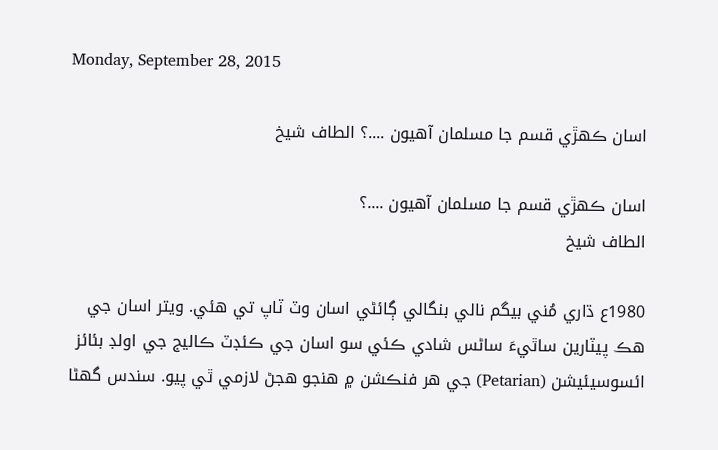Monday, September 28, 2015

اسان ڪهڙي قسم جا مسلمان آهيون ....؟ الطاف شيخ

اسان ڪهڙي قسم جا مسلمان آهيون ....؟
الطاف شيخ

1980ع ڌاري مُني بيگم نالي بنگالي ڳائڻي اسان وٽ ٽاپ تي هئي. ويتر اسان جي هڪ پيٽارين ساٿيءَ ساڻس شادي ڪئي سو اسان جي ڪئڊٽ ڪاليج جي اولڊ بئائز ائسوسيئيشن (Petarian) جي هر فنڪشن ۾ هنجو هجڻ لازمي ٿي پيو. سندس گهڻا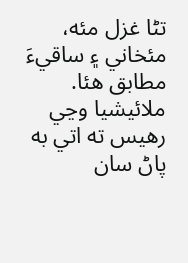تڻا غزل مئه، مئخاني ۽ ساقيءَ مطابق هئا. ملائيشيا وڃي رهيس ته اتي به پاڻ سان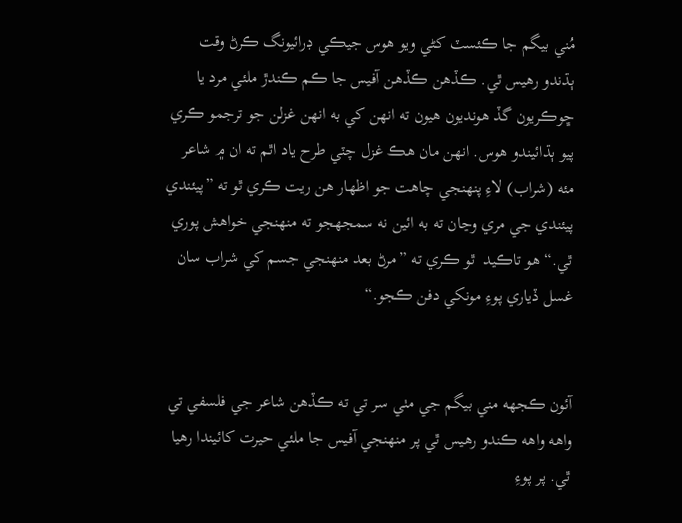مُني بيگم جا ڪئسٽ کڻي ويو هوس جيڪي ڊرائيونگ ڪرڻ وقت ٻڌندو رهيس ٿي. ڪڏهن ڪڏهن آفيس جا ڪم ڪندڙ ملئي مرد يا ڇوڪريون گڏ هونديون هيون ته انهن کي به انهن غزلن جو ترجمو ڪري پيو ٻڌائيندو هوس. انهن مان هڪ غزل چٽي طرح ياد اٿم ته ان ۾ شاعر مئه (شراب) لاءِ پنهنجي چاهت جو اظهار هن ريت ڪري ٿو ته ”پيئندي پيئندي جي مري وڃان ته به ائين نه سمجھجو ته منهنجي خواهش پوري ٿي.“ هو تاڪيد  ٿو ڪري ته ”مرڻ بعد منهنجي جسم کي شراب سان غسل ڏياري پوءِ مونکي دفن ڪجو.“


آئون ڪجهه مني بيگم جي مٺي سر تي ته ڪڏهن شاعر جي فلسفي تي واهه واهه ڪندو رهيس ٿي پر منهنجي آفيس جا ملئي حيرت کائيندا رهيا ٿي. پر پوءِ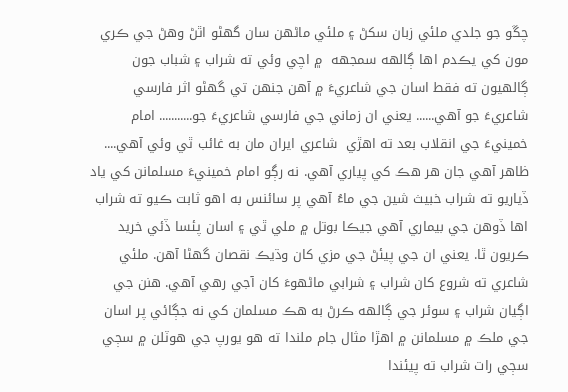چڱو جو جلدي ملئي زبان سکڻ ۽ ملئي ماڻهن سان گهڻو اٿڻ وهڻ جي ڪري مون کي يڪدم اها ڳالهه سمجهه  ۾ اچي وئي ته شراب ۽ شباب جون ڳالهيون ته فقط اسان جي شاعريءَ ۾ آهن جنهن تي گهڻو اثر فارسي شاعريءَ جو آهي...... يعني ان زماني جي فارسي شاعريءَ جو........... امام خمينيءَ جي انقلاب بعد ته اهڙي  شاعري ايران مان به غائب ٿي وئي آهي.... ظاهر آهي جان هر هڪ کي پياري آهي. نه رڳو امام خمينيءَ مسلمانن کي ياد ڏياريو ته شراب خبيث شين جي ماءُ آهي پر سائنس به اهو ثابت ڪيو ته شراب اها ڏوهن جي بيماري آهي جيڪا بوتل ۾ ملي ٿي ۽ اسان پئسا ڏئي خريد ڪريون ٿا. يعني ان جي پيئڻ جي مزي کان وڌيڪ نقصان گهڻا آهن. ملئي شاعري ته شروع کان شراب ۽ شرابي ماڻهوءَ کان آجي رهي آهي. هنن جي اڳيان شراب ۽ سوئر جي ڳالهه ڪرڻ به هڪ مسلمان کي نه جڳائي پر اسان جي ملڪ ۾ مسلمانن ۾ اهڙا مثال جام ملندا ته هو يورپ جي هوٽلن ۾ سڄي سڄي رات شراب ته پيئندا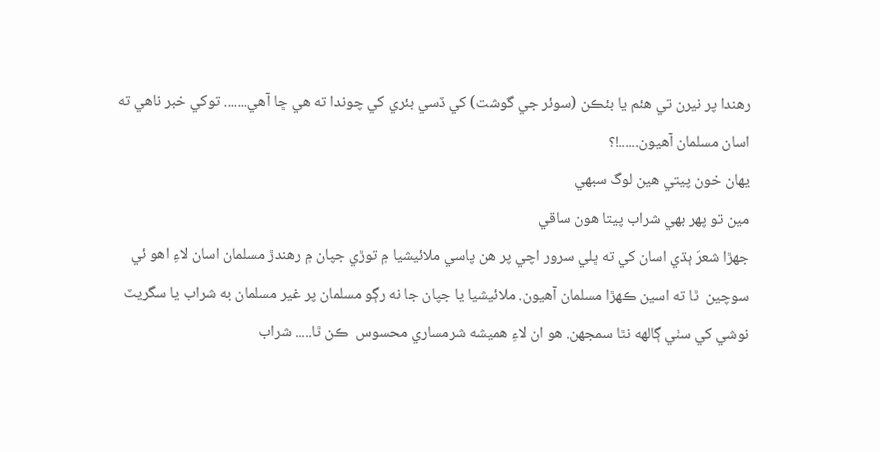رهندا پر نيرن تي هئم يا بئڪن (سوئر جي گوشت) کي ڏسي بئري کي چوندا ته هي ڇا آهي....... توکي خبر ناهي ته اسان مسلمان آهيون......!؟
يهان خون پيتي هين لوگ سبهي
مين تو پهر بهي شراب پيتا هون ساقي
جهڙا شعرَ ٻڌي اسان کي ته ڀلي سرور اچي پر هن پاسي ملائيشيا ۾ توڙي جپان ۾ رهندڙ مسلمان اسان لاءِ اهو ئي سوچين  ٿا ته اسين ڪهڙا مسلمان آهيون. ملائيشيا يا جپان جا نه رڳو مسلمان پر غير مسلمان به شراب يا سگريٽ نوشي کي سٺي ڳالهه نٿا سمجهن. هو ان لاءِ هميشه شرمساري محسوس  ڪن ٿا..... شراب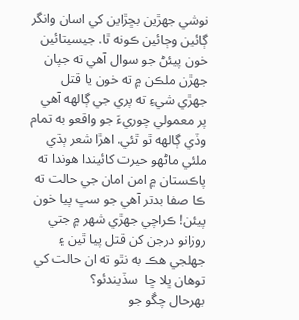نوشي جهڙين بڇڙاين کي اسان وانگر  ڳائين وڄائين ڪونه ٿا. جيسيتائين خون پيئڻ جو سوال آهي ته جپان جهڙن ملڪن ۾ ته خون يا قتل جهڙي شيءِ ته پري جي ڳالهه آهي پر معمولي چوريءَ جو واقعو به تمام وڏي ڳالهه ٿو ٿئي. اهڙا شعر ٻڌي ملئي ماڻهو حيرت کائيندا هوندا ته پاڪستان ۾ امن امان جي حالت ته ڪا صفا بدتر آهي جو سڀ پيا خون پيئن! ڪراچي جهڙي شهر ۾ جتي روزانو درجن کن قتل پيا ٿين ۽ جھلجي هڪ به نٿو ته ان حالت کي توهان ڀلا ڇا  سڏيندئو؟
بهرحال چڱو جو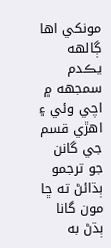مونکي اها ڳالهه يڪدم سمجھه ۾ اچي وئي ۽ اهڙي قسم جي گانن جو ترجمو ٻڌائڻ ته ڇا مون گانا ٻڌڻ به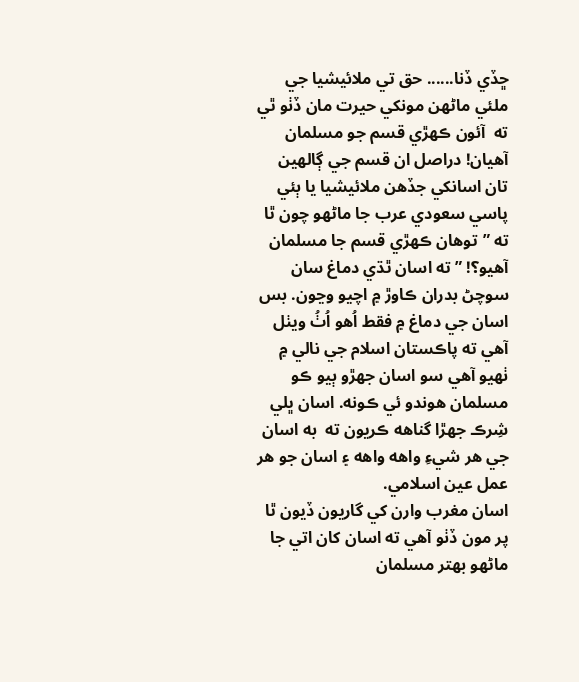ڇڏي ڏنا...... حق تي ملائيشيا جي ملئي ماڻهن مونکي حيرت مان ڏٺو ٿي ته  آئون ڪهڙي قسم جو مسلمان آهيان! دراصل ان قسم جي ڳالهين تان اسانکي جڏهن ملائيشيا يا ٻئي پاسي سعودي عرب جا ماڻهو چون ٿا ته ”توهان ڪهڙي قسم جا مسلمان آهيو؟! ” ته اسان ٿڌي دماغ سان سوچڻ بدران ڪاوڙ ۾ اچيو وڃون. بس اسان جي دماغ ۾ فقط اُهو اُٺُ ويٺل آهي ته پاڪستان اسلام جي نالي ۾ ٺهيو آهي سو اسان جهڙو ٻيو ڪو مسلمان هوندو ئي ڪونه. اسان ڀلي شِرڪ جهڙا گناهه ڪريون ته  به اسان جي هر شيءِ واهه واهه ۽ اسان جو هر عمل عين اسلامي.
اسان مغرب وارن کي گاريون ڏيون ٿا پر مون ڏٺو آهي ته اسان کان اتي جا ماڻهو بهتر مسلمان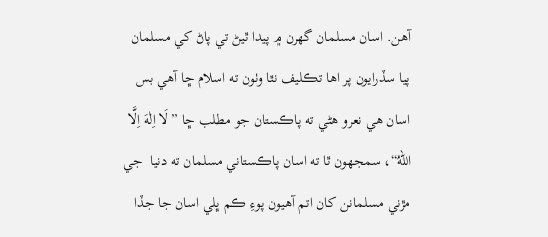آهن. اسان مسلمان گهرن ۾ پيدا ٿيڻ تي پاڻ کي مسلمان پيا سڏرايون پر اها تڪليف نٿا وٺون ته اسلام ڇا آهي بس اسان هي نعرو هڻي ته پاڪستان جو مطلب ڇا ”لَا اِلٰهَ اِلَّا اللهُ“، سمجهون ٿا ته اسان پاڪستاني مسلمان ته دنيا  جي مڙني مسلمانن کان اتم آهيون پوءِ ڪم ڀلي اسان جا جڏا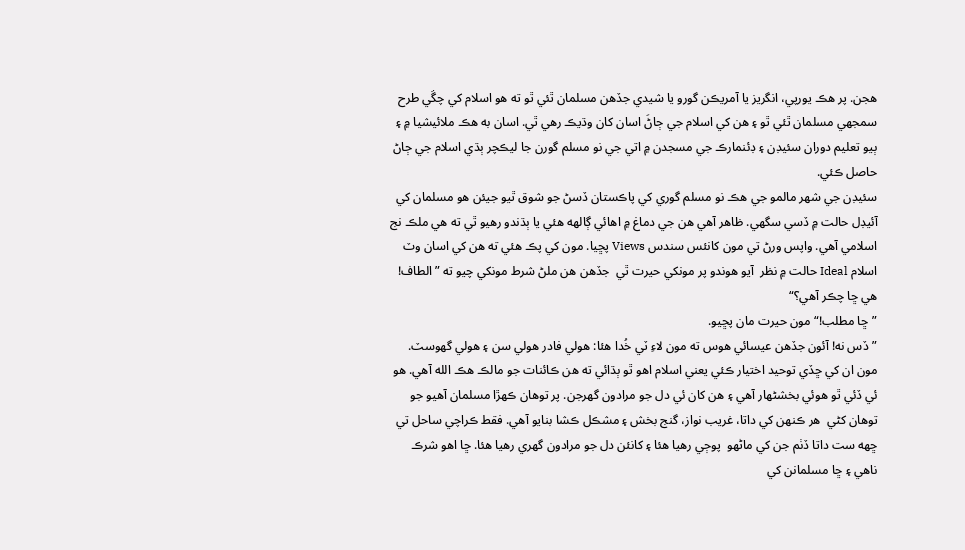هجن. پر هڪ يورپي، انگريز يا آمريڪن گورو يا شيدي جڏهن مسلمان ٿئي ٿو ته هو اسلام کي چڱي طرح سمجھي مسلمان ٿئي ٿو ۽ هن کي اسلام جي ڄاڻَ اسان کان وڌيڪ رهي ٿي. اسان به هڪ ملائيشيا ۾ ۽ ٻيو تعليم دوران سئيڊن ۽ ڊئنمارڪ جي مسجدن ۾ اتي جي نو مسلم گورن جا ليڪچر ٻڌي اسلام جي ڄاڻ حاصل ڪئي.
سئيڊن جي شهر مالمو جي هڪ نو مسلم گوري کي پاڪستان ڏسڻ جو شوق ٿيو جيئن هو مسلمان کي آئيڊل حالت ۾ ڏسي سگهي. ظاهر آهي هن جي دماغ ۾ اهائي ڳالهه هئي يا ٻڌندو رهيو ٿي ته هي ملڪ نج اسلامي آهي. واپس ورڻ تي مون کانئس سندس Views پڇيا. مون کي پڪ هئي ته هن کي اسان وٽ اسلام Ideal حالت ۾ نظر  آيو هوندو پر مونکي حيرت ٿي  جڏهن هن ملڻ شرط مونکي چيو ته ”الطاف! هي ڇا چڪر آهي؟“
”ڇا مطلب!“ مون حيرت مان پڇيو.
”ڏس نه! آئون جڏهن عيسائي هوس ته مون لاءِ ٽي خُدا هئا: هولي فادر هولي سن ۽ هولي گھوسٽ. مون ان کي ڇڏي توحيد اختيار ڪئي يعني اسلام اهو ٿو ٻڌائي ته هن ڪائنات جو مالڪ هڪ الله آهي. هو ئي ڏئي ٿو هوئي بخشڻهار آهي ۽ هن کان ئي دل جو مرادون گهرجن. پر توهان ڪهڙا مسلمان آهيو جو توهان کڻي  هر ڪنهن کي داتا، غريب نواز، گنج بخش ۽ مشڪل ڪشا بنايو آهي. فقط ڪراچي ساحل تي ڇهه ست داتا ڏٺم جن کي ماڻهو  پوڄي رهيا هئا ۽ کانئن دل جو مرادون گهري رهيا هئا. ڇا اهو شرڪ ناهي ۽ ڇا مسلمانن کي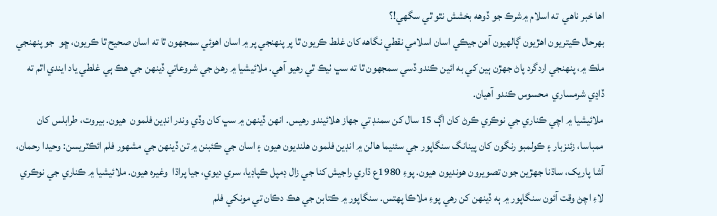اها خبر ناهي  ته اسلام ۾شرڪ جو ڏوهه بخشش نٿو ٿي سگهي!؟
بهرحال ڪيتريون اهڙيون ڳالهيون آهن جيڪي اسان اسلامي نقطي نگاهه کان غلط ڪريون ٿا پر پنهنجي پر ۾ اسان اهوئي سمجھون ٿا ته اسان صحيح ٿا ڪريون، ڇو  جو پنهنجي ملڪ ۾، پنهنجي اردگرد پاڻ جهڙن ٻين کي به ائين ڪندو ڏسي سمجھون ٿا ته سڀ ٺيڪ ٿي رهيو آهي. ملائيشيا ۾ رهڻ جي شروعاتي ڏينهن جي هڪ ٻي غلطي ياد ايندي اٿم ته ڏاڍي شرمساري  محسوس ڪندو آهيان.
ملائيشيا ۾ اچي ڪناري جي نوڪري ڪرڻ کان اڳ 15 سال کن سمنڊ تي جهاز هلائيندو رهيس. انهن ڏينهن ۾ سڀ کان وڏي وندر انڊين فلمون  هيون. بيروت، طرابلس کان ممباسا، زئنزبار ۽ ڪولمبو رنگون کان پينانگ سنگاپور جي سئنيما هالن ۾ انڊين فلمون هلنديون هيون ۽ اسان جي ڪئبنن ۾ تن ڏينهن جي مشهور فلم ائڪٽريسن: وحيدا رحمان، آشا پاريک، ساڌنا جهڙين جون تصويرون هونديون هيون. پوءِ 1980ع ڌاري راجيش کنا جي زال ڊمپل ڪپاڊيا، سري ديوي، جيا پراڌا  وغيره هيون. ملائيشيا ۾ ڪناري جي نوڪري لاءِ اچڻ وقت آئون سنگاپور ۾ ٻه ڏينهن کن رهي پوءِ ملاڪا پهتس. سنگاپور ۾ ڪتابن جي هڪ دڪان تي مونکي فلم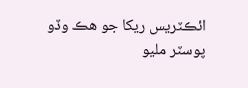ائڪٽريس ريکا جو هڪ وڏو پوسٽر مليو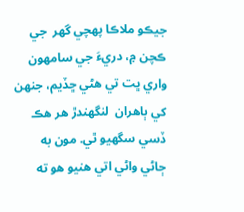جيڪو ملاڪا پهچي گهر  جي ڪچن ۾، دريءَ جي سامهون واري ڀت تي هڻي ڇڏيم، جنهن کي ٻاهران  لنگھندڙ هر هڪ ڏسي سگهيو ٿي. مون به ڄاڻي واڻي اتي هنيو هو ته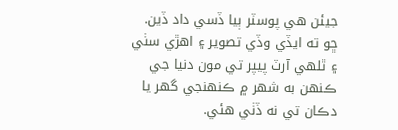جيئن هي پوسٽر ٻيا ڏسي داد ڏين. ڇو ته ايڏي وڏي تصوير ۽ اهڙي سٺي ۽ ٿلهي آرٽ پيپر تي مون دنيا جي ڪنهن به شهر ۾ ڪنهنجي گهر يا دڪان تي نه ڏٺي هئي.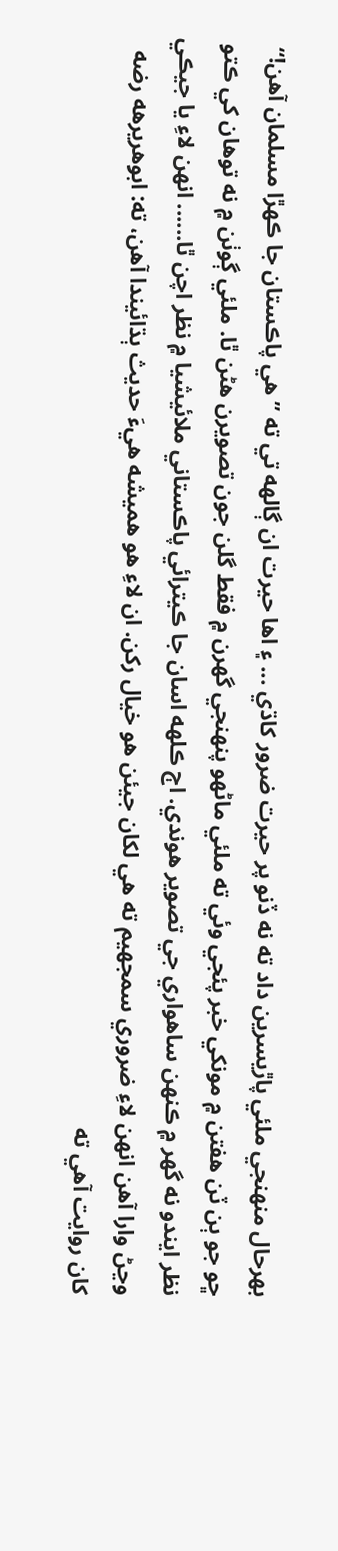بهرحال منهنجي ملئي پاڙيسرين داد ته نه ڏنو پر حيرت ضرور کاڌي ... ۽ اها حيرت ان ڳالهه تي ته ”هي پاڪستان جا ڪهڙا مسلمان آهن!“ ڇو جو ٻن ٽن هفتن ۾ مونکي خبر پئجي وئي ته ملئي ماڻهو پنهنجي گهرن ۾ فقط گلن جون تصويرن هڻن ٿا. ملئي ڳوٺن ۾ نه توهان کي ڪتو نظر ايندو نه گهر ۾ ڪنهن ساهواري جي تصوير هوندي. اڄ ڪلهه اسان جا ڪيترائي پاڪستاني ملائيشيا ۾ نظر اچن ٿا...... انهن لاءِ يا جيڪي وڃڻ وارا آهن انهن لاءِ ضروري سمجھيم ته هي لکان جيئن هو خيال رکن. ان لاءِ هو هميشه هيءَ حديث ٻڌائيندا آهن، ته: ابوهريرهه رضه کان روايت آهي ته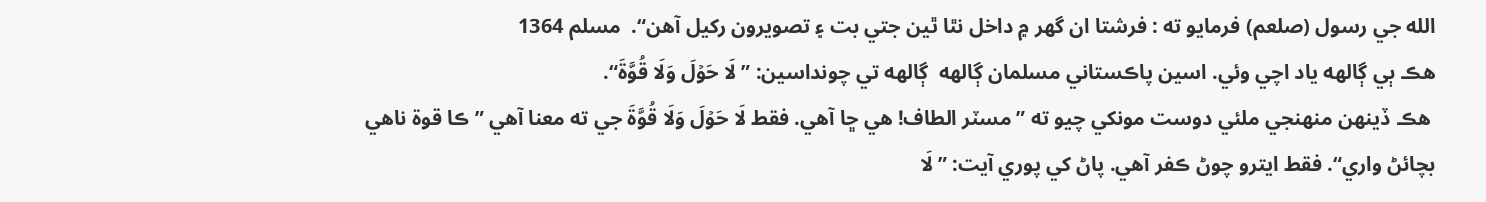الله جي رسول (صلعم) فرمايو ته : فرشتا ان گهر ۾ داخل نٿا ٿين جتي بت ۽ تصويرون رکيل آهن“.  مسلم 1364
هڪ ٻي ڳالهه ياد اچي وئي. اسين پاڪستاني مسلمان ڳالهه  ڳالهه تي چونداسين: ”لَا حَوۡلَ وَلَا قُوَّةَ“.
 هڪ ڏينهن منهنجي ملئي دوست مونکي چيو ته ”مسٽر الطاف! هي ڇا آهي. فقط لَا حَوۡلَ وَلَا قُوَّةَ جي ته معنا آهي ”ڪا قوة ناهي بچائڻ واري“. فقط ايترو چوڻ ڪفر آهي. پاڻ کي پوري آيت: ” لَا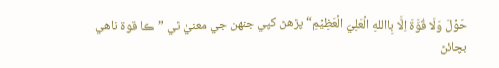حَوۡلَ وَلَا قُوَّةَ اِلَّا بِااللهِ الۡعَلِيّ الۡعَظِيۡمِ“ پڙهڻ کپي جنهن جي معنيٰ ٿي ”ڪا قوة ناهي بچائڻ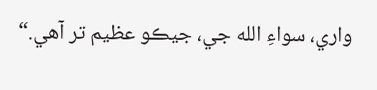واري، سواءِ الله جي، جيڪو عظيم تر آهي.“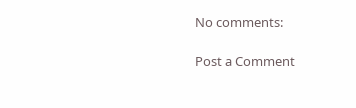No comments:

Post a Comment